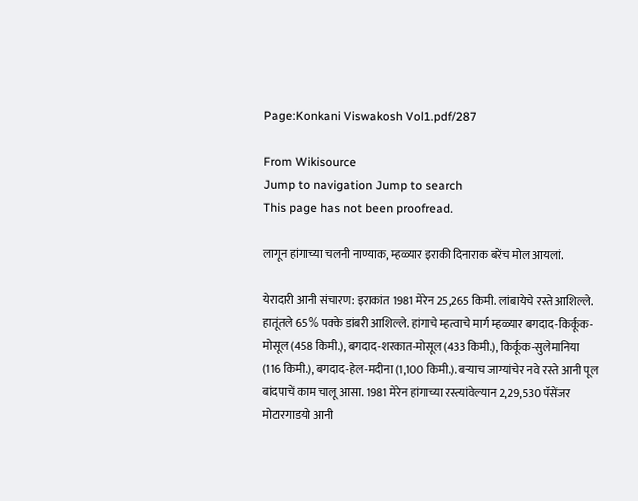Page:Konkani Viswakosh Vol1.pdf/287

From Wikisource
Jump to navigation Jump to search
This page has not been proofread.

लागून हांगाच्या चलनी नाण्याक, म्हळ्यार इराकी दिनाराक बरेंच मोल आयलां.

येरादारी आनी संचारण: इराकांत 1981 मेरेन 25,265 किमी. लांबायेचे रस्ते आशिल्ले. हातूंतले 65% पक्के डांबरी आशिल्ले. हांगाचे म्हत्वाचे मार्ग म्हळ्यार बगदाद-किर्कूक-मोसूल (458 किमी.), बगदाद-शरकात-मोसूल (433 किमी.), किर्कूक-सुलेमानिया (116 किमी.), बगदाद-हेल-मदीना (1,100 किमी.). बऱ्याच जाग्यांचेर नवे रस्ते आनी पूल बांदपाचें काम चालू आसा. 1981 मेरेन हांगाच्या रस्त्यांवेल्यान 2,29,530 पॅसेंजर मोटारगाडयो आनी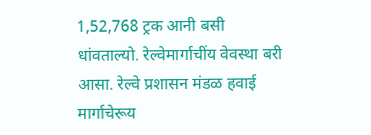1,52,768 ट्रक आनी बसी धांवताल्यो. रेल्वेमार्गाचींय वेवस्था बरी आसा. रेल्वे प्रशासन मंडळ हवाई मार्गाचेरूय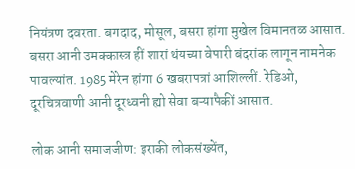नियंत्रण दवरता. बगदाद, मोसूल, बसरा हांगा मुखेल विमानतळ आसात. बसरा आनी उमक्कास्त्र हीं शारां थंयच्या वेपारी बंदरांक लागून नामनेक पावल्यांत. 1985 मेरेन हांगा 6 खबरापत्रां आशिल्लीं. रेडिओ, दूरचित्रवाणी आनी दूरध्वनी ह्यो सेवा बऱ्यापैकीं आसात.

लोक आनी समाजजीण: इराकी लोकसंख्येंत,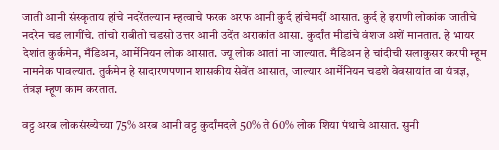जाती आनी संस्कृताय हांचे नदरेंतल्यान म्हत्वाचे फरक अरफ आनी कुर्द हांचेमदीं आसात. कुर्द हे इराणी लोकांक जातीचे नदरेन चड लागींचे. तांचो राबीतो चडसो उत्तर आनी उदेंत अराकांत आसा. कुर्दांत मीडांचे वंशज अशें मानतात. हे भायर देशांत कुर्कमेन, मँडिअन, आर्मेनियन लोक आसात. ज्यू लोक आतां ना जाल्यात. मँडिअन हे चांदीची सलाकुसर करपी म्हूम नामनेक पावल्यात. तुर्कमेन हे सादारणपणान शासकीय सेवेंत आसात, जाल्यार आर्मेनियन चडशे वेवसायांत वा यंत्रज्ञ, तंत्रज्ञ म्हूण काम करतात.

वट्ट अरब लोकसंख्येच्या 75% अरब आनी वट्ट कुर्दांमदले 50% ते 60% लोक शिया पंथाचे आसात. सुनी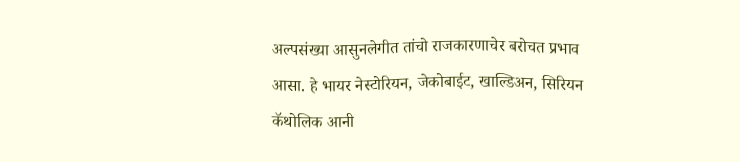अल्पसंख्या आसुनलेगीत तांचो राजकारणाचेर बरोचत प्रभाव आसा. हे भायर नेस्टोरियन, जेकोबाईट, खाल्डिअन, सिरियन कॅथोलिक आनी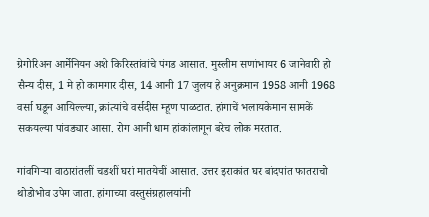ग्रेगोरिअन आर्मेनियन अशे किरिस्तांवांचे पंगड आसात. मुस्लीम सणांभायर 6 जानेवारी हो सैन्य दीस, 1 मे हो कामगार दीस, 14 आनी 17 जुलय हे अनुक्रमान 1958 आनी 1968 वर्सा घडून आयिल्ल्या, क्रांत्यांचे वर्सदीस म्हूण पाळटात. हांगाचें भलायकेमान सामकें सकयल्या पांवड्यार आसा. रोग आनी धाम हांकांलागून बरेच लोक मरतात.

गांवगिऱ्या वाठारांतलीं चडशीं घरां मातयेचीं आसात. उत्तर इराकांत घर बांदपांत फातराचो थोडोभोव उपेग जाता. हांगाच्या वस्तुसंग्रहालयांनी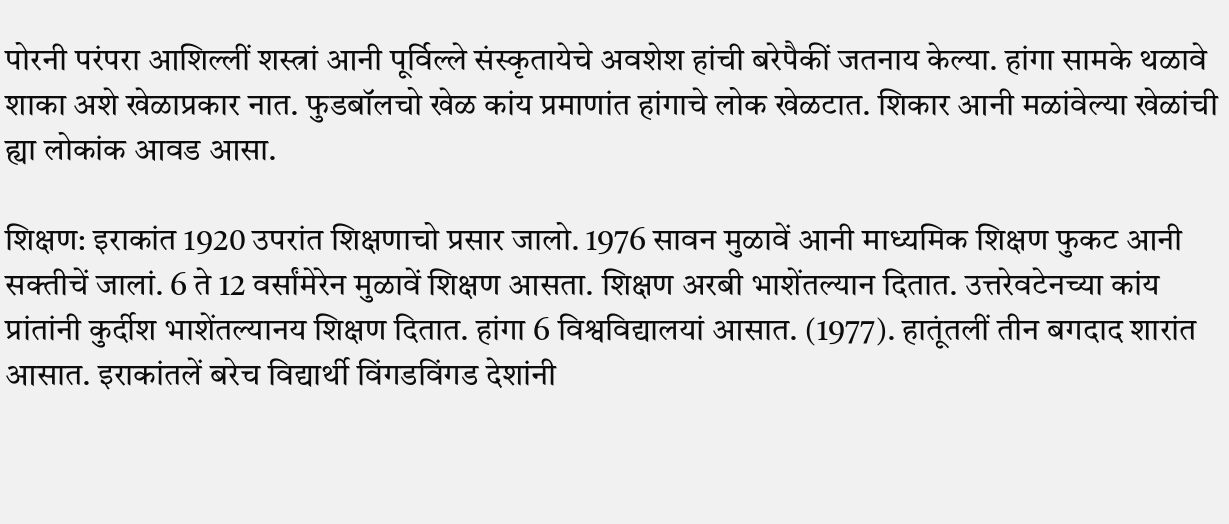पोरनी परंपरा आशिल्लीं शस्त्रां आनी पूर्विल्ले संस्कृतायेचे अवशेश हांची बरेपैकीं जतनाय केल्या. हांगा सामके थळावे शाका अशे खेळाप्रकार नात. फुडबॉलचो खेळ कांय प्रमाणांत हांगाचे लोक खेळटात. शिकार आनी मळांवेल्या खेळांची ह्या लोकांक आवड आसा.

शिक्षण: इराकांत 1920 उपरांत शिक्षणाचो प्रसार जालो. 1976 सावन मुळावें आनी माध्यमिक शिक्षण फुकट आनी सक्तीचें जालां. 6 ते 12 वर्सांमेरेन मुळावें शिक्षण आसता. शिक्षण अरबी भाशेंतल्यान दितात. उत्तरेवटेनच्या कांय प्रांतांनी कुर्दीश भाशेंतल्यानय शिक्षण दितात. हांगा 6 विश्वविद्यालयां आसात. (1977). हातूंतलीं तीन बगदाद शारांत आसात. इराकांतलें बरेच विद्यार्थी विंगडविंगड देशांनी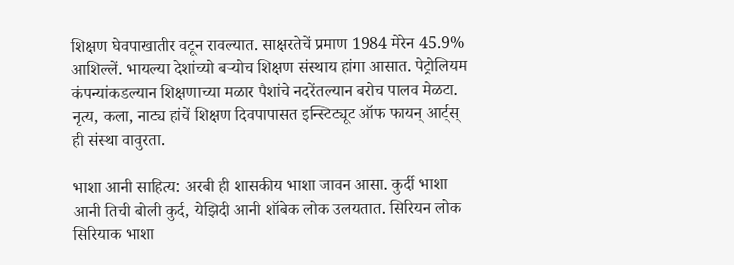शिक्षण घेवपाखातीर वटून रावल्यात. साक्षरतेचें प्रमाण 1984 मेरेन 45.9% आशिल्लें. भायल्या देशांच्यो बऱ्योच शिक्षण संस्थाय हांगा आसात. पेट्रोलियम कंपन्यांकडल्यान शिक्षणाच्या मळार पैशांचे नदरेंतल्यान बरोच पालव मेळटा. नृत्य, कला, नाट्य हांचें शिक्षण दिवपापासत इन्स्टिट्यूट ऑफ फायन् आर्ट्स् ही संस्था वावुरता.

भाशा आनी साहित्य: अरबी ही शासकीय भाशा जावन आसा. कुर्दी भाशा आनी तिची बोली कुर्द, येझिदी आनी शॉबेक लोक उलयतात. सिरियन लोक सिरियाक भाशा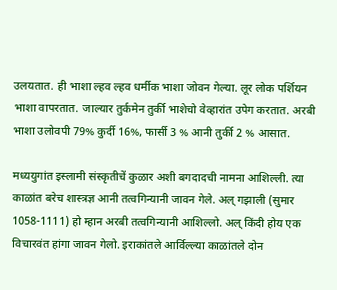उलयतात. ही भाशा ल्हव ल्हव धर्मीक भाशा जोवन गेल्या. लूर लोक पर्शियन भाशा वापरतात. जाल्यार तुर्कमेन तुर्की भाशेचो वेव्हारांत उपेग करतात. अरबी भाशा उलोवपी 79% कुर्दी 16%, फार्सी 3 % आनी तुर्की 2 % आसात.

मध्ययुगांत इस्लामी संस्कृतीचें कुळार अशी बगदादची नामना आशिल्ली. त्या काळांत बरेच शास्त्रज्ञ आनी तत्वगिन्यानी जावन गेले. अल् गझाली (सुमार 1058-1111) हो म्हान अरबी तत्वगिन्यानी आशिल्लो. अल् किंदी होय एक विचारवंत हांगा जावन गेलो. इराकांतले आर्विल्ल्या काळांतले दोन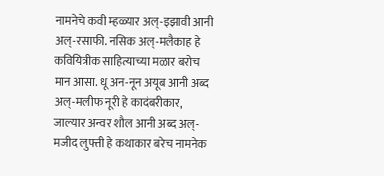नामनेचे कवी म्हळ्यार अल्-इझावी आनी अल्-रसाफी. नसिक अल्-मलैकाह हे कवियित्रीक साहित्याच्या मळार बरोच मान आसा. धू अन-नून अयूब आनी अब्द अल्-मलीफ नूरी हे कादंबरीकार, जाल्यार अन्वर शौल आनी अब्द अल्-मजीद लुफ्ती हे कथाकार बरेच नामनेक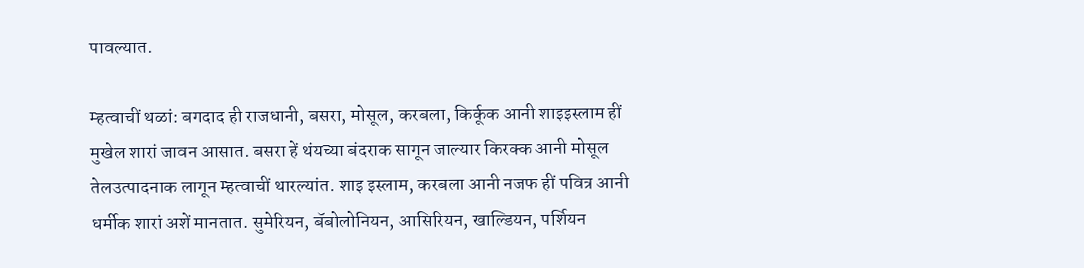पावल्यात.

म्हत्वाचीं थळां: बगदाद ही राजधानी, बसरा, मोसूल, करबला, किर्कूक आनी शाइइस्लाम हीं मुखेल शारां जावन आसात. बसरा हें थंयच्या बंदराक सागून जाल्यार किरक्क आनी मोसूल तेलउत्पादनाक लागून म्हत्वाचीं थारल्यांत. शाइ इस्लाम, करबला आनी नजफ हीं पवित्र आनी धर्मीक शारां अशें मानतात. सुमेरियन, बॅबोलोनियन, आसिरियन, खाल्डियन, पर्शियन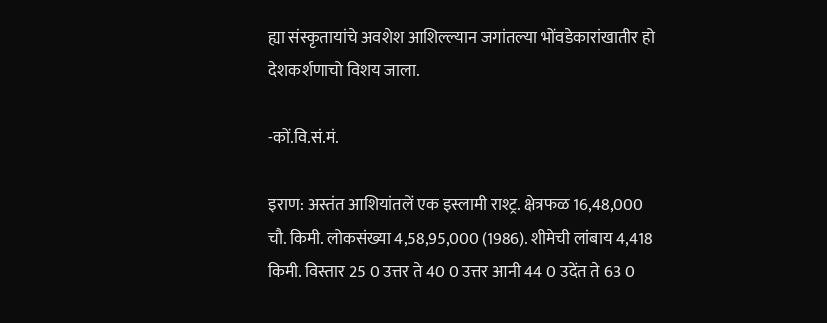ह्या संस्कृतायांचे अवशेश आशिल्ल्यान जगांतल्या भोंवडेकारांखातीर हो देशकर्शणाचो विशय जाला.

-कों.वि.सं.मं.

इराण: अस्तंत आशियांतलें एक इस्लामी राश्ट्र. क्षेत्रफळ 16,48,000 चौ. किमी. लोकसंख्या 4,58,95,000 (1986). शीमेची लांबाय 4,418 किमी. विस्तार 25 0 उत्तर ते 40 0 उत्तर आनी 44 0 उदेंत ते 63 0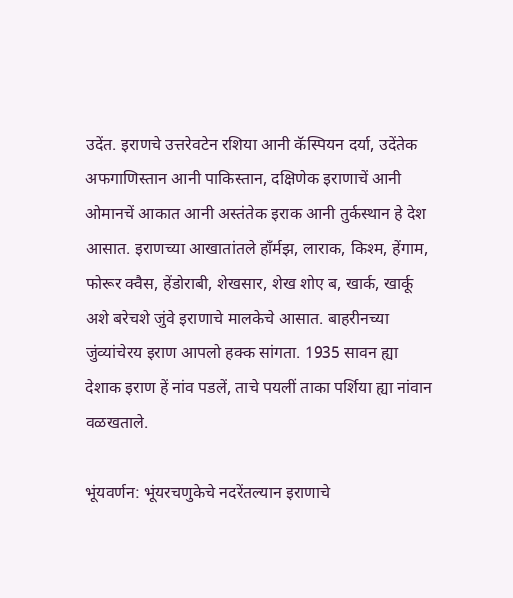उदेंत. इराणचे उत्तरेवटेन रशिया आनी कॅस्पियन दर्या, उदेंतेक अफगाणिस्तान आनी पाकिस्तान, दक्षिणेक इराणाचें आनी ओमानचें आकात आनी अस्तंतेक इराक आनी तुर्कस्थान हे देश आसात. इराणच्या आखातांतले हाँर्मझ, लाराक, किश्म, हेंगाम, फोरूर क्वैस, हेंडोराबी, शेखसार, शेख शोए ब, खार्क, खार्कू अशे बरेचशे जुंवे इराणाचे मालकेचे आसात. बाहरीनच्या जुंव्यांचेरय इराण आपलो हक्क सांगता. 1935 सावन ह्या देशाक इराण हें नांव पडलें, ताचे पयलीं ताका पर्शिया ह्या नांवान वळखताले.

भूंयवर्णन: भूंयरचणुकेचे नदरेंतल्यान इराणाचे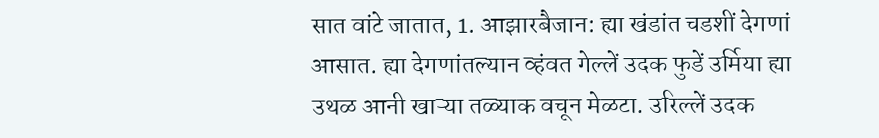सात वांटे जातात, 1. आझारबैजान: ह्या खंडांत चडशीं देगणां आसात. ह्या देगणांतल्यान व्हंवत गेल्लें उदक फुडें उर्मिया ह्या उथळ आनी खाऱ्या तळ्याक वचून मेळटा. उरिल्लें उदक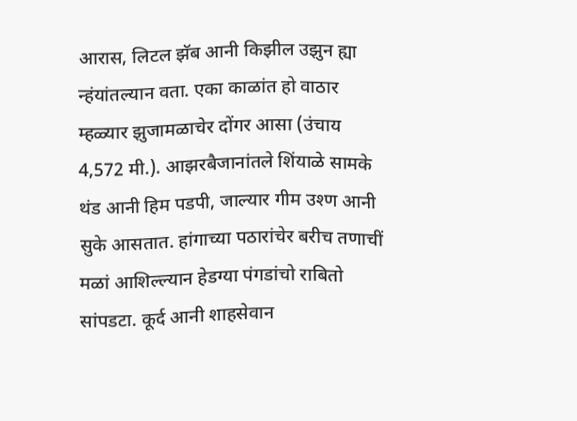आरास, लिटल झॅब आनी किझील उझुन ह्या न्हंयांतल्यान वता. एका काळांत हो वाठार म्हळ्यार झुजामळाचेर दोंगर आसा (उंचाय 4,572 मी.). आझरबैजानांतले शिंयाळे सामके थंड आनी हिम पडपी, जाल्यार गीम उश्ण आनी सुके आसतात. हांगाच्या पठारांचेर बरीच तणाचीं मळां आशिल्ल्यान हेडग्या पंगडांचो राबितो सांपडटा. कूर्द आनी शाहसेवान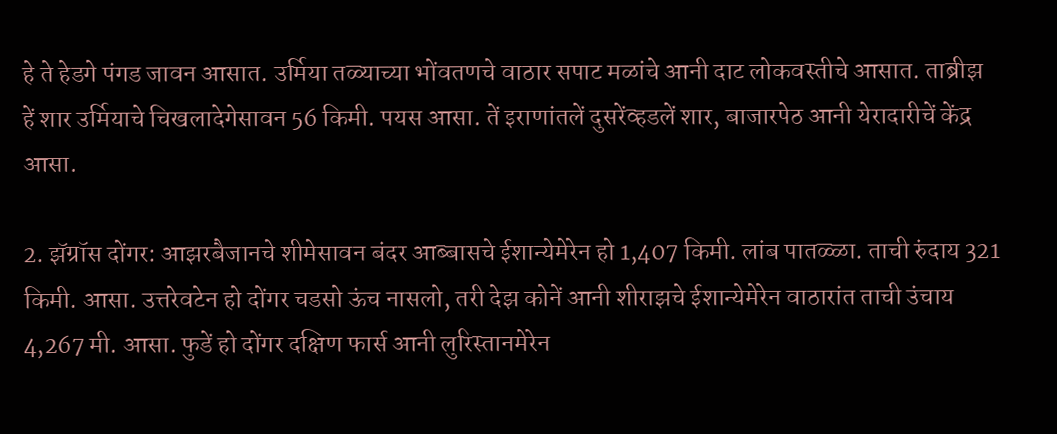हे ते हेडगे पंगड जावन आसात. उर्मिया तळ्याच्या भोंवतणचे वाठार सपाट मळांचे आनी दाट लोकवस्तीचे आसात. ताब्रीझ हें शार उर्मियाचे चिखलादेगेसावन 56 किमी. पयस आसा. तें इराणांतलें दुसरेंव्हडलें शार, बाजारपेठ आनी येरादारीचें केंद्र आसा.

2. झॅग्रॉस दोंगर: आझरबैजानचे शीमेसावन बंदर आब्बासचे ईशान्येमेरेन हो 1,407 किमी. लांब पातळ्ळा. ताची रुंदाय 321 किमी. आसा. उत्तरेवटेन हो दोंगर चडसो ऊंच नासलो, तरी देझ कोनें आनी शीराझचे ईशान्येमेरेन वाठारांत ताची उंचाय 4,267 मी. आसा. फुडें हो दोंगर दक्षिण फार्स आनी लुरिस्तानमेरेन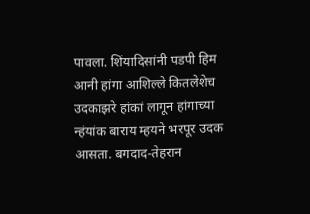पावला. शिंयादिसांनी पडपी हिम आनी हांगा आशिल्ले कितलेशेच उदकाझरे हांकां लागून हांगाच्या न्हंयांक बाराय म्हयने भरपूर उदक आसता. बगदाद-तेहरान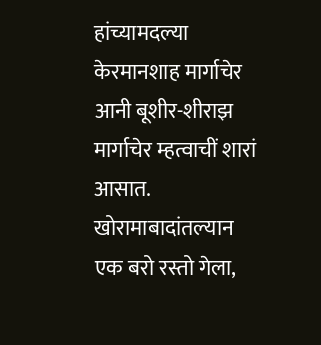हांच्यामदल्या केरमानशाह मार्गाचेर आनी बूशीर-शीराझ मार्गाचेर म्हत्वाचीं शारां आसात. खोरामाबादांतल्यान एक बरो रस्तो गेला,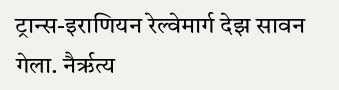ट्रान्स-इराणियन रेल्वेमार्ग देझ सावन गेला. नैर्ऋत्य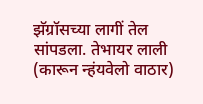झॅग्रॉसच्या लागीं तेल सांपडला. तेभायर लाली (कारून न्हंयवेलो वाठार)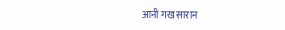आनी गख सारान